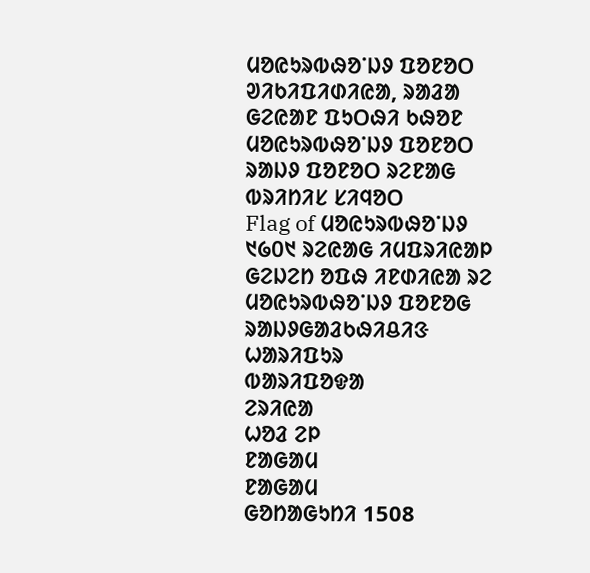ᱢᱚᱭᱩᱨᱵᱷᱚᱸᱡᱽ ᱯᱚᱱᱚᱛ
ᱣᱤᱠᱤᱯᱤᱰᱤᱭᱟ, ᱨᱟᱲᱟ ᱜᱮᱭᱟᱱ ᱯᱩᱛᱷᱤ ᱠᱷᱚᱱ
ᱢᱚᱭᱩᱨᱵᱷᱚᱸᱡᱽ ᱯᱚᱱᱚᱛ
ᱨᱟᱡᱽ ᱯᱚᱱᱚᱛ ᱨᱮᱱᱟᱜ ᱵᱨᱤᱴᱤᱥ ᱥᱤᱧᱚᱛ
Flag of ᱢᱚᱭᱩᱨᱵᱷᱚᱸᱡᱽ
᱑᱙᱐᱑ ᱨᱮᱭᱟᱜ ᱤᱢᱯᱨᱤᱭᱟᱞ ᱜᱮᱡᱮᱴ ᱚᱯᱷ ᱤᱱᱰᱤᱭᱟ ᱨᱮ ᱢᱚᱭᱩᱨᱵᱷᱚᱸᱡᱽ ᱯᱚᱱᱚᱜ
ᱨᱟᱡᱽᱜᱟᱲᱠᱷᱤᱪᱤᱝ
ᱦᱟᱨᱤᱯᱩᱨ
ᱵᱟᱨᱤᱯᱚᱫᱟ
ᱮᱨᱤᱭᱟ
ᱦᱚᱲ ᱮᱞ
ᱱᱟᱜᱟᱢ
ᱱᱟᱜᱟᱢ
ᱜᱚᱴᱟᱜᱩᱴᱤ 1508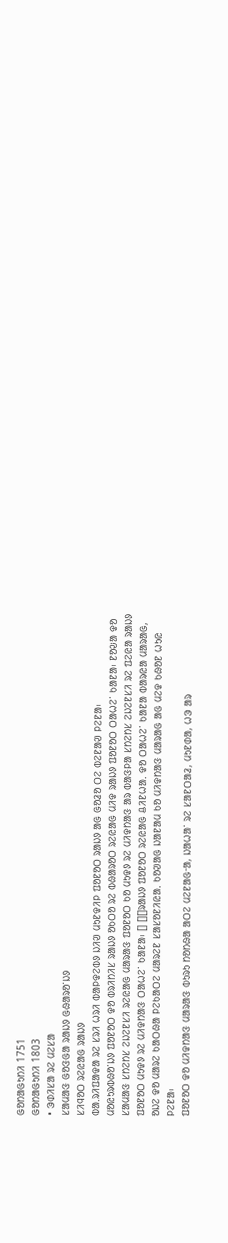ᱜᱚᱴᱟᱜᱩᱴᱤ 1751
ᱜᱚᱴᱟᱜᱩᱴᱤ 1803
• ᱳᱰᱤᱥᱟ ᱨᱮ ᱢᱮᱥᱟ
ᱥᱟᱢᱟᱝ ᱜᱚᱝᱜᱟ ᱨᱟᱡᱽ ᱜᱷᱟᱨᱚᱸᱡᱽ
ᱥᱤᱧᱚᱛ ᱨᱮᱭᱟᱜ ᱨᱟᱡᱽ
ᱵᱟᱹᱨᱤᱯᱟᱫᱟ ᱨᱮ ᱥᱨᱤ ᱦᱨᱤ ᱵᱟᱞᱫᱮᱵᱽ ᱡᱤᱣ ᱢᱩᱱᱫᱤᱞ ᱯᱚᱱᱚᱛ ᱨᱟᱡᱽ ᱟᱜ ᱜᱚᱲᱚ ᱛᱮ ᱵᱮᱱᱟᱣ ᱞᱮᱱᱟ᱾
ᱢᱚᱭᱩᱨᱵᱷᱚᱸᱡᱽ ᱯᱚᱱᱚᱛ ᱫᱚ ᱵᱨᱤᱴᱤᱥ ᱨᱟᱡᱽ ᱚᱠᱛᱚ ᱨᱮ ᱵᱷᱟᱨᱚᱛ ᱨᱮᱭᱟᱜ ᱢᱤᱫ ᱨᱟᱡᱽ ᱯᱚᱱᱚᱛ ᱛᱟᱦᱮᱸ ᱠᱟᱱᱟ᱾ ᱱᱚᱶᱟ ᱫᱚ ᱥᱟᱢᱟᱝ ᱥᱴᱮᱴᱥ ᱮᱡᱮᱱᱥᱤ ᱨᱮᱭᱟᱜ ᱢᱟᱨᱟᱝ ᱯᱚᱱᱚᱛ ᱠᱚ ᱢᱩᱫᱽ ᱨᱮ ᱢᱤᱫᱴᱟᱝ ᱟᱨ ᱵᱟᱝᱞᱟ ᱥᱴᱮᱴᱥ ᱮᱡᱮᱱᱥᱤ ᱨᱮ ᱯᱮᱭᱟ ᱨᱟᱡᱽ ᱯᱚᱱᱚᱛ ᱢᱩᱫᱽ ᱨᱮ ᱢᱤᱫᱴᱟᱝ ᱛᱟᱦᱮᱸ ᱠᱟᱱᱟ᱾ [] [][]ᱨᱟᱡᱽ ᱯᱚᱱᱚᱛ ᱨᱮᱭᱟᱜ ᱪᱤᱱᱦᱟᱹ ᱫᱚ ᱛᱟᱦᱮᱸ ᱠᱟᱱᱟ ᱵᱟᱨᱭᱟ ᱢᱟᱨᱟᱜ, ᱚᱡᱮ ᱫᱚ ᱢᱟᱨᱮ ᱠᱟᱛᱷᱟ ᱞᱮᱠᱟᱛᱮ ᱢᱟᱨᱮᱱ ᱥᱟᱥᱚᱱᱤᱭᱟᱹ ᱠᱚᱣᱟᱜ ᱡᱟᱱᱟᱢ ᱠᱚ ᱢᱤᱫᱴᱟᱝ ᱢᱟᱨᱟᱜ ᱟᱜ ᱢᱮᱫ ᱠᱷᱚᱱ ᱦᱩᱭ ᱞᱮᱱᱟ᱾
ᱯᱚᱱᱚᱛ ᱫᱚ ᱢᱤᱫᱴᱟᱝ ᱢᱟᱨᱟᱝ ᱵᱩᱨᱩ ᱴᱚᱴᱷᱟ ᱟᱛᱮ ᱢᱮᱱᱟᱜᱼᱟ, ᱡᱟᱦᱟᱸ ᱨᱮ ᱥᱟᱱᱛᱟᱲ, ᱢᱩᱱᱰᱟ, ᱦᱳ ᱟᱨ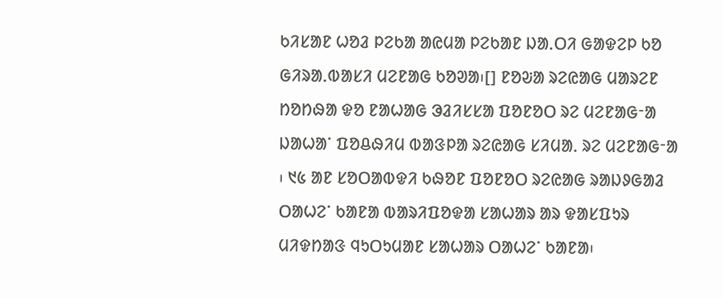ᱠᱤᱥᱟᱱ ᱦᱚᱲ ᱞᱮᱠᱟ ᱟᱭᱢᱟ ᱞᱮᱠᱟᱱ ᱡᱟᱹᱛᱤ ᱜᱟᱫᱮᱞ ᱠᱚ ᱜᱤᱨᱟᱹᱵᱟᱥᱤ ᱢᱮᱱᱟᱜ ᱠᱚᱣᱟ᱾[] ᱱᱚᱶᱟ ᱨᱮᱭᱟᱜ ᱢᱟᱨᱮᱱ ᱴᱚᱴᱷᱟ ᱫᱚ ᱱᱟᱦᱟᱜ ᱳᱲᱤᱥᱥᱟ ᱯᱚᱱᱚᱛ ᱨᱮ ᱢᱮᱱᱟᱜᱼᱟ ᱡᱟᱦᱟᱸ ᱯᱚᱪᱷᱤᱢ ᱵᱟᱝᱞᱟ ᱨᱮᱭᱟᱜ ᱥᱤᱢᱟᱹ ᱨᱮ ᱢᱮᱱᱟᱜᱼᱟ ᱾ ᱑᱕ ᱟᱱ ᱥᱚᱛᱟᱵᱫᱤ ᱠᱷᱚᱱ ᱯᱚᱱᱚᱛ ᱨᱮᱭᱟᱜ ᱨᱟᱡᱽᱜᱟᱲ ᱛᱟᱦᱮᱸ ᱠᱟᱱᱟ ᱵᱟᱨᱤᱯᱚᱫᱟ ᱥᱟᱦᱟᱨ ᱟᱨ ᱫᱟᱥᱯᱩᱨ ᱢᱤᱫᱴᱟᱝ ᱧᱩᱛᱩᱢᱟᱱ ᱥᱟᱦᱟᱨ ᱛᱟᱦᱮᱸ ᱠᱟᱱᱟ᱾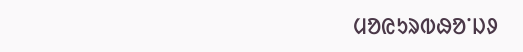ᱢᱚᱭᱩᱨᱵᱷᱚᱸᱡᱽ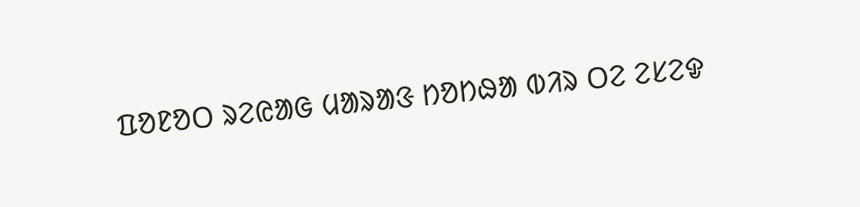ᱯᱚᱱᱚᱛ ᱨᱮᱭᱟᱜ ᱢᱟᱨᱟᱝ ᱴᱚᱴᱷᱟ ᱵᱤᱨ ᱛᱮ ᱮᱥᱮᱫ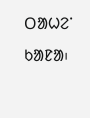ᱛᱟᱦᱮᱸ ᱠᱟᱱᱟ᱾